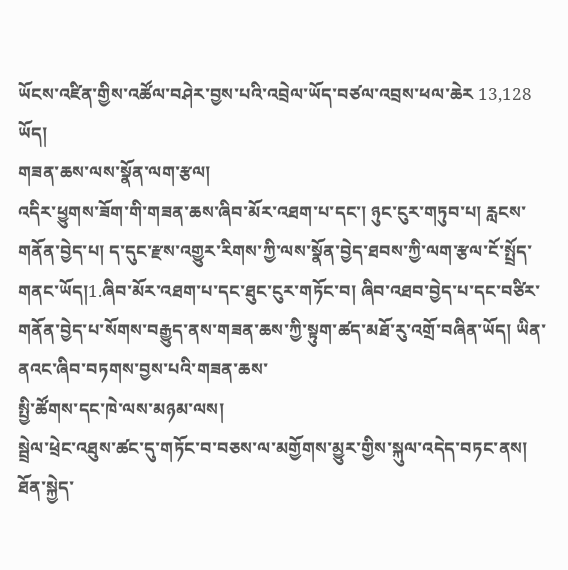ཡོངས་འཛིན་གྱིས་འཚོལ་བཤེར་བྱས་པའི་འབྲེལ་ཡོད་བཙལ་འབྲས་ཕལ་ཆེར 13,128 ཡོད།
གཟན་ཆས་ལས་སྣོན་ལག་རྩལ།
འདིར་ཕྱུགས་ཟོག་གི་གཟན་ཆས་ཞིབ་མོར་འཐག་པ་དང་། ཉུང་ངུར་གཏུབ་པ། རླངས་གནོན་བྱེད་པ། ད་དུང་རྫས་འགྱུར་རིགས་ཀྱི་ལས་སྣོན་བྱེད་ཐབས་ཀྱི་ལག་རྩལ་ངོ་སྤྲོད་གནང་ཡོད།1.ཞིབ་མོར་འཐག་པ་དང་ཐུང་ངུར་གཏོང་བ། ཞིབ་འཐབ་བྱེད་པ་དང་བཙིར་གནོན་བྱེད་པ་སོགས་བརྒྱུད་ནས་གཟན་ཆས་ཀྱི་སྟུག་ཚད་མཐོ་རུ་འགྲོ་བཞིན་ཡོད། ཡིན་ནའང་ཞིབ་བཏགས་བྱས་པའི་གཟན་ཆས་
སྤྱི་ཚོགས་དང་ཁེ་ལས་མཉམ་ལས།
སྦྲེལ་ཕྲེང་འཐུས་ཚང་དུ་གཏོང་བ་བཅས་ལ་མགྱོགས་མྱུར་གྱིས་སྐུལ་འདེད་བཏང་ནས། ཐོན་སྐྱེད་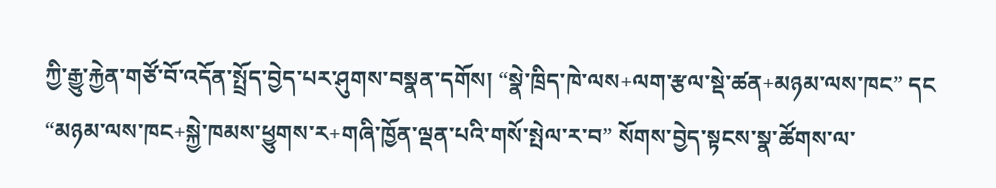ཀྱི་རྒྱུ་རྐྱེན་གཙོ་བོ་འདོན་སྤྲོད་བྱེད་པར་ཤུགས་བསྣན་དགོས། “སྣེ་ཁྲིད་ཁེ་ལས+ལག་རྩལ་སྡེ་ཚན+མཉམ་ལས་ཁང” དང “མཉམ་ལས་ཁང+སྐྱེ་ཁམས་ཕྱུགས་ར+གཞི་ཁྱོན་ལྡན་པའི་གསོ་སྤེལ་ར་བ” སོགས་བྱེད་སྟངས་སྣ་ཚོགས་ལ་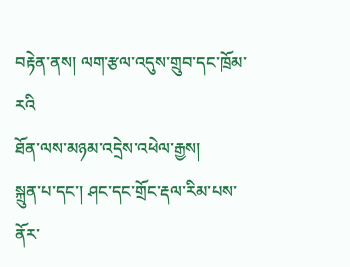བརྟེན་ནས། ལག་རྩལ་འདུས་གྲུབ་དང་ཁྲོམ་རའི
ཐོན་ལས་མཉམ་འདྲེས་འཕེལ་རྒྱས།
སྐྲུན་པ་དང་། ཤང་དང་གྲོང་རྡལ་རིམ་པས་ནོར་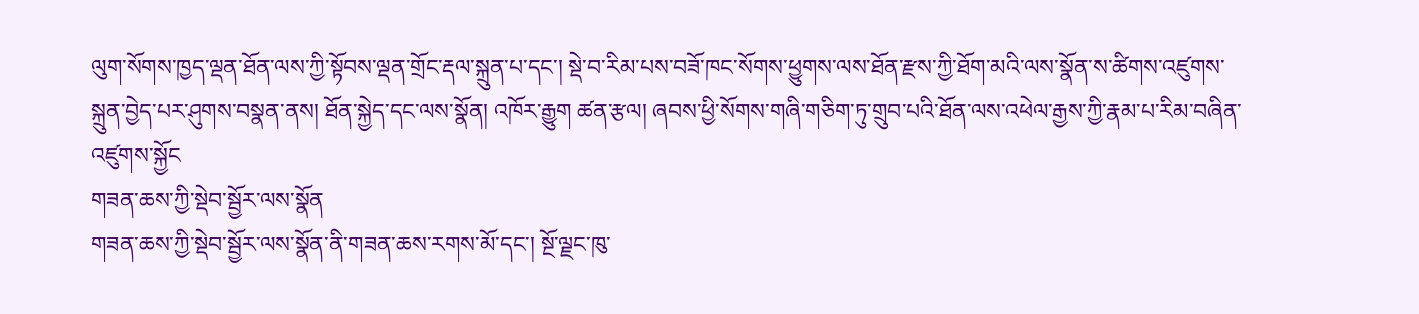ལུག་སོགས་ཁྱད་ལྡན་ཐོན་ལས་ཀྱི་སྟོབས་ལྡན་གྲོང་རྡལ་སྐྲུན་པ་དང་། སྡེ་བ་རིམ་པས་བཟོ་ཁང་སོགས་ཕྱུགས་ལས་ཐོན་རྫས་ཀྱི་ཐོག་མའི་ལས་སྣོན་ས་ཚིགས་འཛུགས་སྐྲུན་བྱེད་པར་ཤུགས་བསྣན་ནས། ཐོན་སྐྱེད་དང་ལས་སྣོན། འཁོར་རྒྱུག ཚན་རྩལ། ཞབས་ཕྱི་སོགས་གཞི་གཅིག་ཏུ་གྲུབ་པའི་ཐོན་ལས་འཕེལ་རྒྱས་ཀྱི་རྣམ་པ་རིམ་བཞིན་འཛུགས་སྐྱོང
གཟན་ཆས་ཀྱི་སྡེབ་སྦྱོར་ལས་སྣོན
གཟན་ཆས་ཀྱི་སྡེབ་སྦྱོར་ལས་སྣོན་ནི་གཟན་ཆས་རགས་མོ་དང་། སྔོ་ལྗང་ཁུ་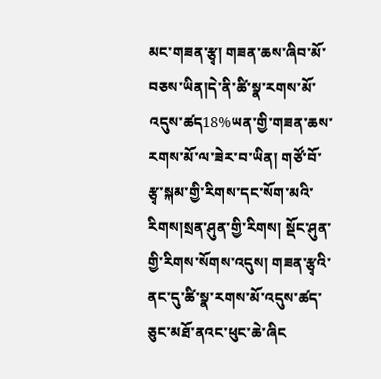མང་གཟན་རྩྭ། གཟན་ཆས་ཞིབ་མོ་བཅས་ཡིན།དེ་ནི་ཚི་སྣ་རགས་མོ་འདུས་ཚད18%ཡན་གྱི་གཟན་ཆས་རགས་མོ་ལ་ཟེར་བ་ཡིན། གཙོ་བོ་རྩྭ་སྐམ་གྱི་རིགས་དང་སོག་མའི་རིགས།སྲན་ཤུན་གྱི་རིགས། སྡོང་ཤུན་གྱི་རིགས་སོགས་འདུས། གཟན་རྩྭའི་ནང་དུ་ཚི་སྣ་རགས་མོ་འདུས་ཚད་ཅུང་མཐོ་ནའང་ཕུང་ཆེ་ཞིང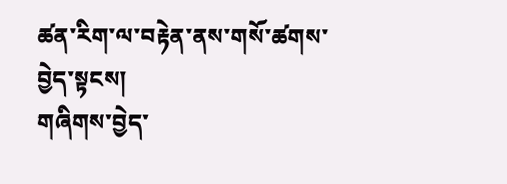ཚན་རིག་ལ་བརྟེན་ནས་གསོ་ཚགས་བྱེད་སྟངས།
གཞིགས་བྱེད་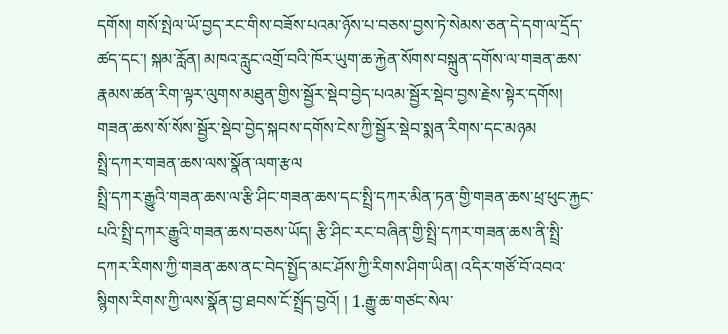དགོས། གསོ་སྤེལ་ཡོ་བྱད་རང་གིས་བཟོས་པའམ་ཉོས་པ་བཅས་བྱས་ཏེ་སེམས་ཅན་དེ་དག་ལ་དྲོད་ཚད་དང་། སྐམ་རློན། མཁའ་རླུང་འགྲོ་བའི་ཁོར་ཡུག་ཆ་རྐྱེན་སོགས་བསྐྲུན་དགོས་ལ་གཟན་ཆས་རྣམས་ཚན་རིག་ལྟར་ལུགས་མཐུན་གྱིས་སྦྱོར་སྡེབ་བྱེད་པའམ་སྦྱོར་སྡེབ་བྱས་རྗེས་སྟེར་དགོས། གཟན་ཆས་སོ་སོས་སྦྱོར་སྡེབ་བྱེད་སྐབས་དགོས་ངེས་ཀྱི་སྦྱོར་སྡེབ་སྨན་རིགས་དང་མཉམ
སྤྲི་དཀར་གཟན་ཆས་ལས་སྣོན་ལག་རྩལ
སྤྲི་དཀར་རྒྱུའི་གཟན་ཆས་ལ་རྩི་ཤིང་གཟན་ཆས་དང་སྤྲི་དཀར་མིན་ཏན་གྱི་གཟན་ཆས་ཕྲ་ཕུང་རྐྱང་པའི་སྤྲི་དཀར་རྒྱུའི་གཟན་ཆས་བཅས་ཡོད། རྩི་ཤིང་རང་བཞིན་གྱི་སྤྲི་དཀར་གཟན་ཆས་ནི་སྤྲི་དཀར་རིགས་ཀྱི་གཟན་ཆས་ནང་བེད་སྤྱོད་མང་ཤོས་ཀྱི་རིགས་ཤིག་ཡིན། འདིར་གཙོ་བོ་འབའ་སྙིགས་རིགས་ཀྱི་ལས་སྣོན་བྱ་ཐབས་ངོ་སྤྲོད་བྱའོ། ། 1.རྒྱུ་ཆ་གཙང་སེལ་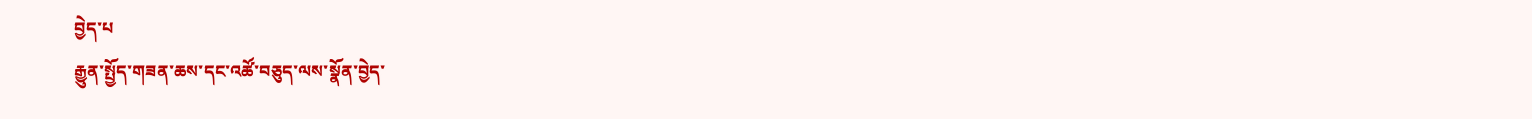བྱེད་པ
རྒྱུན་སྤྱོད་གཟན་ཆས་དང་འཚོ་བཅུད་ལས་སྣོན་བྱེད་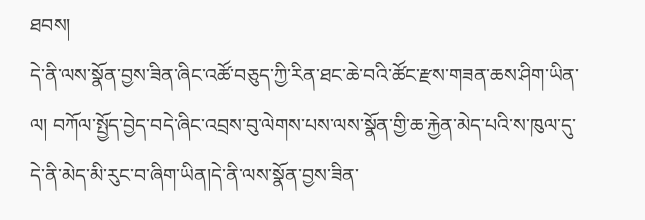ཐབས།
དེ་ནི་ལས་སྣོན་བྱས་ཟིན་ཞིང་འཚོ་བཅུད་ཀྱི་རིན་ཐང་ཆེ་བའི་ཚོང་རྫས་གཟན་ཆས་ཤིག་ཡིན་ལ། བཀོལ་སྤྱོད་བྱེད་བདེ་ཞིང་འབྲས་བུ་ལེགས་པས་ལས་སྣོན་གྱི་ཆ་རྐྱེན་མེད་པའི་ས་ཁུལ་དུ་དེ་ནི་མེད་མི་རུང་བ་ཞིག་ཡིན།དེ་ནི་ལས་སྣོན་བྱས་ཟིན་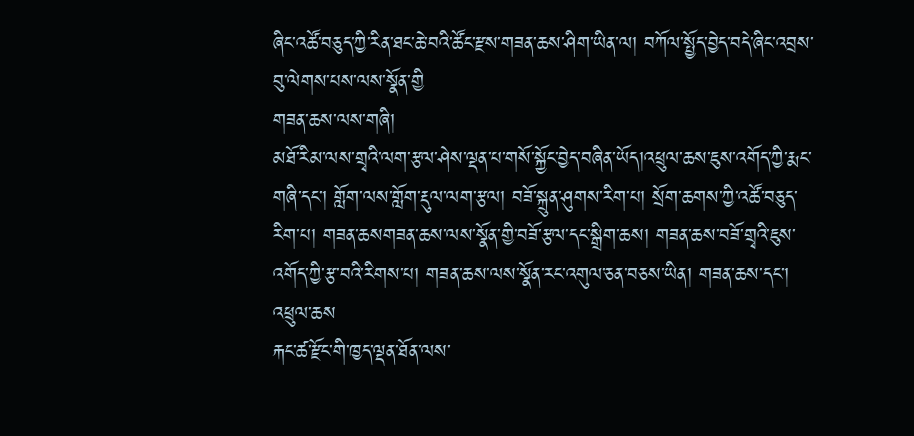ཞིང་འཚོ་བཅུད་ཀྱི་རིན་ཐང་ཆེ་བའི་ཚོང་རྫས་གཟན་ཆས་ཤིག་ཡིན་ལ། བཀོལ་སྤྱོད་བྱེད་བདེ་ཞིང་འབྲས་བུ་ལེགས་པས་ལས་སྣོན་གྱི
གཟན་ཆས་ལས་གཞི།
མཐོ་རིམ་ལས་གྲྭའི་ལག་རྩལ་ཤེས་ལྡན་པ་གསོ་སྐྱོང་བྱེད་བཞིན་ཡོད།འཕྲུལ་ཆས་ཇུས་འགོད་ཀྱི་རྨང་གཞི་དང་། གློག་ལས་གློག་རྡུལ་ལག་རྩལ། བཟོ་སྐྲུན་ཤུགས་རིག་པ། སྲོག་ཆགས་ཀྱི་འཚོ་བཅུད་རིག་པ། གཟན་ཆསགཟན་ཆས་ལས་སྣོན་གྱི་བཟོ་རྩལ་དང་སྒྲིག་ཆས། གཟན་ཆས་བཟོ་གྲྭའི་ཇུས་འགོད་ཀྱི་རྩ་བའི་རིགས་པ། གཟན་ཆས་ལས་སྣོན་རང་འགུལ་ཅན་བཅས་ཡིན། གཟན་ཆས་དང་། འཕྲུལ་ཆས
རྐང་ཚ་རྫོང་གི་ཁྱད་ལྡན་ཐོན་ལས་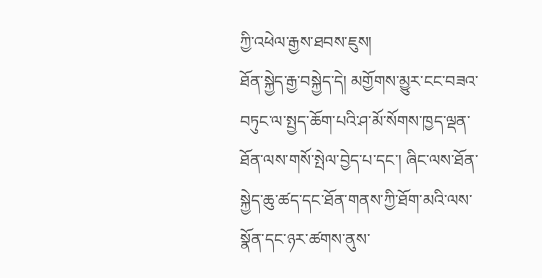ཀྱི་འཕེལ་རྒྱས་ཐབས་ཇུས།
ཐོན་སྐྱེད་རྒྱ་བསྐྱེད་དེ། མགྱོགས་མྱུར་ངང་བཟའ་བཏུང་ལ་སྤྱད་ཆོག་པའི་ཤ་མོ་སོགས་ཁྱད་ལྡན་ཐོན་ལས་གསོ་སྤེལ་བྱེད་པ་དང་། ཞིང་ལས་ཐོན་སྐྱེད་ཆུ་ཚད་དང་ཐོན་གནས་ཀྱི་ཐོག་མའི་ལས་སྣོན་དང་ཉར་ཚགས་ནུས་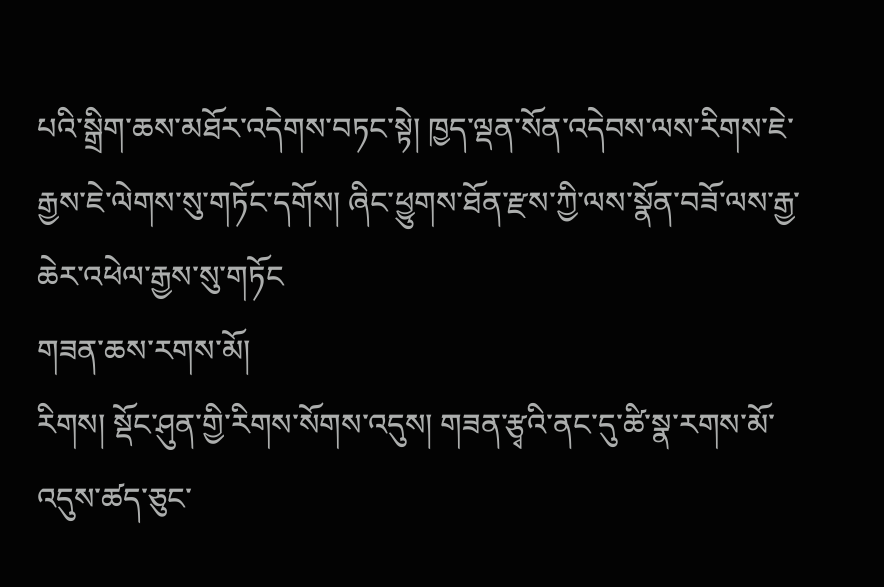པའི་སྒྲིག་ཆས་མཐོར་འདེགས་བཏང་སྟེ། ཁྱད་ལྡན་སོན་འདེབས་ལས་རིགས་ཇེ་རྒྱས་ཇེ་ལེགས་སུ་གཏོང་དགོས། ཞིང་ཕྱུགས་ཐོན་རྫས་ཀྱི་ལས་སྣོན་བཟོ་ལས་རྒྱ་ཆེར་འཕེལ་རྒྱས་སུ་གཏོང
གཟན་ཆས་རགས་མོ།
རིགས། སྡོང་ཤུན་གྱི་རིགས་སོགས་འདུས། གཟན་རྩྭའི་ནང་དུ་ཚི་སྣ་རགས་མོ་འདུས་ཚད་ཅུང་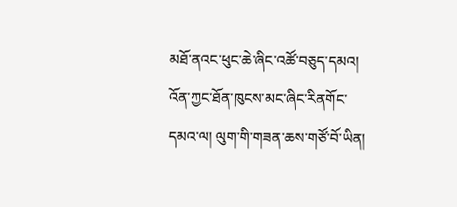མཐོ་ནའང་ཕུང་ཆེ་ཞིང་འཚོ་བཅུད་དམའ། འོན་ཀྱང་ཐོན་ཁུངས་མང་ཞིང་རིནགོང་དམའ་ལ། ལུག་གི་གཟན་ཆས་གཙོ་བོ་ཡིན།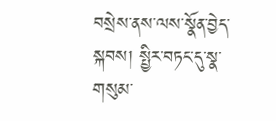བསྲེས་ནས་ལས་སྣོན་བྱེད་སྐབས། སྤྱིར་བཏང་དུ་སྣ་གསུམ་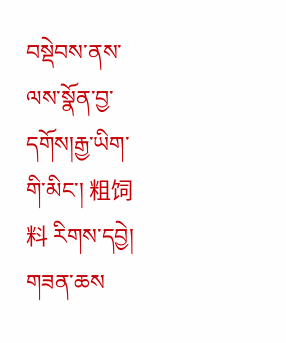བསྡེབས་ནས་ལས་སྣོན་བྱ་དགོས།རྒྱ་ཡིག་གི་མིང་། 粗饲料 རིགས་དབྱེ། གཟན་ཆས